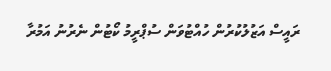ރައީސް އަޒުލުކުރުން ހުއްޓުވަން ސުޕްރީމު ކޯޓުން ނެރުނު އަމުރާ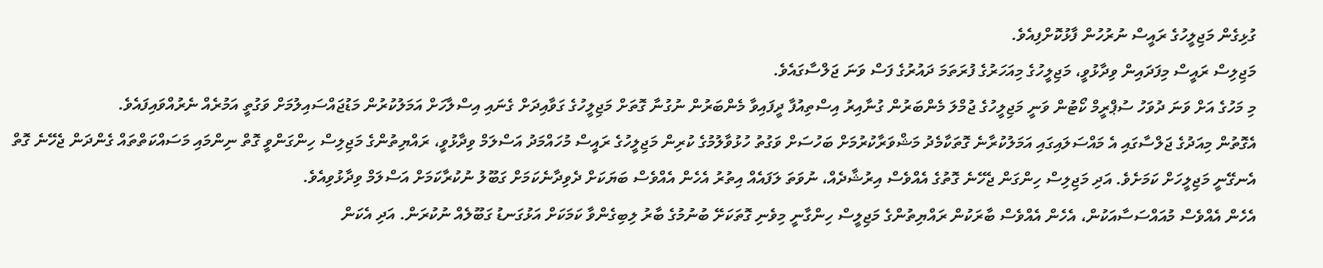ގުޅިގެން މަޖިލީހުގެ ރައީސް ނުރުހުން ފާޅުކޮށްފިއެވެ.
މަޖިލިސް ރައީސް މިފަދައިން ވިދާޅުވީ، މަޖިލީހުގެ މިއަހަރުގެ ފުރަތަމަ ދައުރުގެ ފަސް ވަނަ ޖަލްސާގައެވެ.
މި މަހުގެ އަށް ވަނަ ދުވަހު ސުޕްރީމް ކޯޓުން ވަނީ މަޖިލީހުގެ ޖުމްލަ މެންބަރުން ގުނާއިރު އިސްތިއުފާ ދީފައިވާ މެންބަރުން ނުގުނާ ގޮތަށް މަޖިލީހުގެ ގަވާއިދަށް ގެނައި އިސްލާހަށް އަމަލުކުރުން މަޑުޖައްސައިލުމަށް ވަގުތީ އަމުރެއް ނެރުއްވައިފައެވެ.
އެގޮތުން މިއަދުގެ ޖަލްސާގައި އެ މައްސަލައިގައި އަމަލުކުރާނެ ގޮތަކާމެދު މަޝްވަރާކުރުމަށް ބަހުސަށް ވަގުތު ހުޅުވާލުމުގެ ކުރިން މަޖިލީހުގެ ރައީސް މުހައްމަދު އަސްލަމް ވިދާޅުވީ، ރައްޔިތުންގެ މަޖިލިސް ހިންގަންވީ ގޮތް ނިންމައި މަސައްކަތްތައް ގެންދަން ޖެހޭނެ ގޮތް އެނގޭނީ މަޖިލީހަށް ކަމަށެވެ. އަދި މަޖިލިސް ހިންގަން ޖެހޭނެ ގޮތުގެ އެއްވެސް އިރުޝާދެއް، ނުވަތަ ލަފައެއް އިތުރު އެހެން އެއްވެސް ބަޔަކަށް ދެވިދާނެކަމަށް ގަބޫލު ނުކުރާކަމަށް އަސްލަމް ވިދާޅުވިއެވެ.
އެހެން އެއްވެސް މުއައްސަސާއަކުން، އެހެން އެއްވެސް ބާރަކުން ރައްޔިތުންގެ މަޖިލީސް ހިންގާނީ މިވެނި ގޮތަކަށޭ ބުނުމުގެ ބާރު ލިބިގެންވާ ކަމަކަށް އަޅުގަނޑު ގަބޫލެއް ނުކުރަން. އަދި އެކަން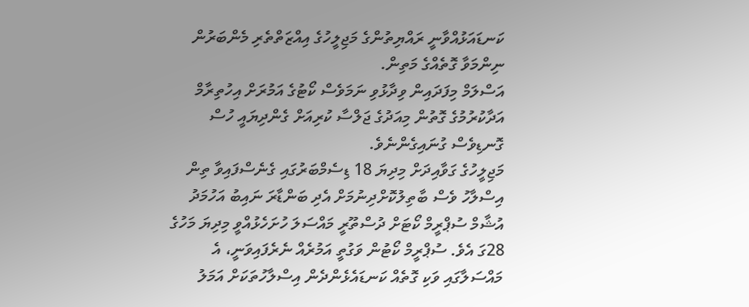ކަނޑައަޅުއްވާނީ ރައްޔިތުންގެ މަޖިލީހުގެ އިއްޒަތްތެރި މެންބަރުން ނިންމަވާ ގޮތެއްގެ މަތިން.
އަސްލަމް މިފަދައިން ވިދާޅުވި ނަމަވެސް ކޯޓުގެ އަމުރަށް އިހުތިރާމް އަދާކުރުމުގެ ގޮތުން މިއަދުގެ ޖަލްސާ ކުރިއަށް ގެންދިޔައީ ހުސް ގޮނޑިވެސް ގުނައިގެންނެވެ.
މަޖިލީހުގެ ގަވާއިދަށް މިދިޔަ 18 ޑިސެމްބަރުގައި ގެނެސްފައިވާ ތިން އިސްލާހު ވެސް ބާތިލުކޮށްދިނުމަށް އެދި ބަންޑާރަ ނައިބު އަހުމަދު އުޝާމް ސުޕްރީމް ކޯޓަށް ދުސްތޫރީ މައްސަލަ ހުށަހެޅުއްވީ މިދިޔަ މަހުގެ 28ގަ އެވެ. ސުޕްރީމް ކޯޓުން ވަގުތީ އަމުރެއް ނެރެފައިވަނީ، އެ މައްސަލާގައި ވަކި ގޮތެއް ކަނޑައެޅެންދެން އިސްލާހުތަކަށް އަމަލު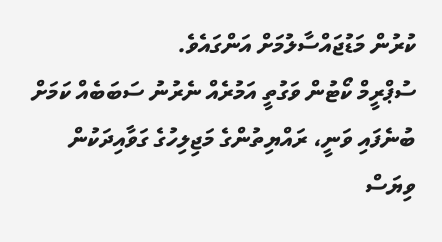ކުރުން މަޑުޖައްސާލުމަށް އަންގައެވެ.
ސުޕްރީމް ކޯޓުން ވަގުތީ އަމުރެއް ނެރުނު ސަބަބެއް ކަމަށް ބުނެފައި ވަނީ، ރައްޔިތުންގެ މަޖިލިހުގެ ގަވާއިދަކުން ވިޔަސް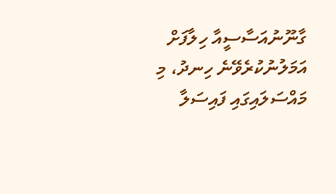ގާނޫނުއަސާސީއާ ހިލާފަށް އަމަލުނުކުރެވޭނެ ހިނދު، މި މައްސަލައިގައި ފައިސަލާ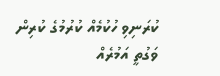ކުރަނިވި ހުކުމެއް ކުރުމުގެ ކުރިން ވަގުތީ އަމުރެއް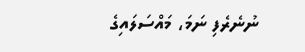ނުނެރެފި ނަމަ، މައްސަލައިގެ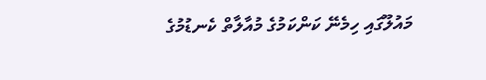މައުލޫގައި ހިމެނޭ ކަންކަމުގެ މުއާލާތް ކެނޑުމުގެ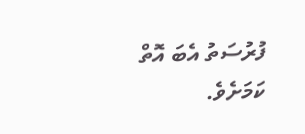ފުރުސަތު އެބަ އޮތް ކަމަށެވެ.